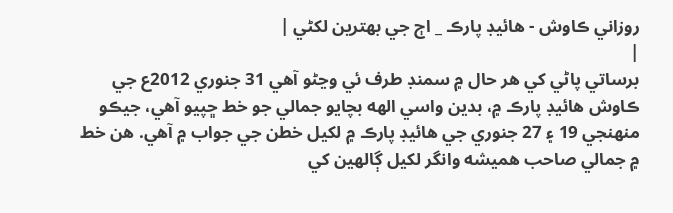روزاني ڪاوش - هائيڊ پارڪ _ اڄ جي بهترين لکڻي |
|
برساتي پاڻي کي هر حال ۾ سمنڊ طرف ئي وڃڻو آهي 31 جنوري 2012ع جي ڪاوش هائيڊ پارڪ ۾، بدين واسي الهه بچايو جمالي جو خط ڇپيو آهي، جيڪو منهنجي 19 ۽ 27 جنوري جي هائيڊ پارڪ ۾ لکيل خطن جي جواب ۾ آهي. هن خط ۾ جمالي صاحب هميشه وانگر لکيل ڳالهين کي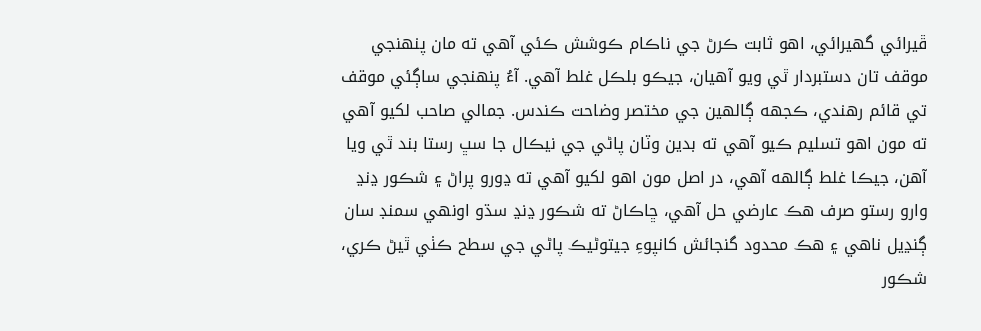ڦيرائي گهيرائي، اهو ثابت ڪرڻ جي ناڪام ڪوشش ڪئي آهي ته مان پنهنجي موقف تان دستبردار ٿي ويو آهيان، جيڪو بلڪل غلط آهي. آءُ پنهنجي ساڳئي موقف تي قائم رهندي، ڪجهه ڳالهين جي مختصر وضاحت ڪندس. جمالي صاحب لکيو آهي ته مون اهو تسليم ڪيو آهي ته بدين وٽان پاڻي جي نيڪال جا سڀ رستا بند ٿي ويا آهن، جيڪا غلط ڳالهه آهي، در اصل مون اهو لکيو آهي ته ڍورو پراڻ ۽ شڪور ڍنڍ وارو رستو صرف هڪ عارضي حل آهي، ڇاڪاڻ ته شڪور ڍنڍ سڌو اونهي سمنڊ سان ڳنڍيل ناهي ۽ هڪ محدود گنجائش کانپوءِ جيتوڻيڪ پاڻي جي سطح ڪٺي ٿيڻ ڪري، شڪور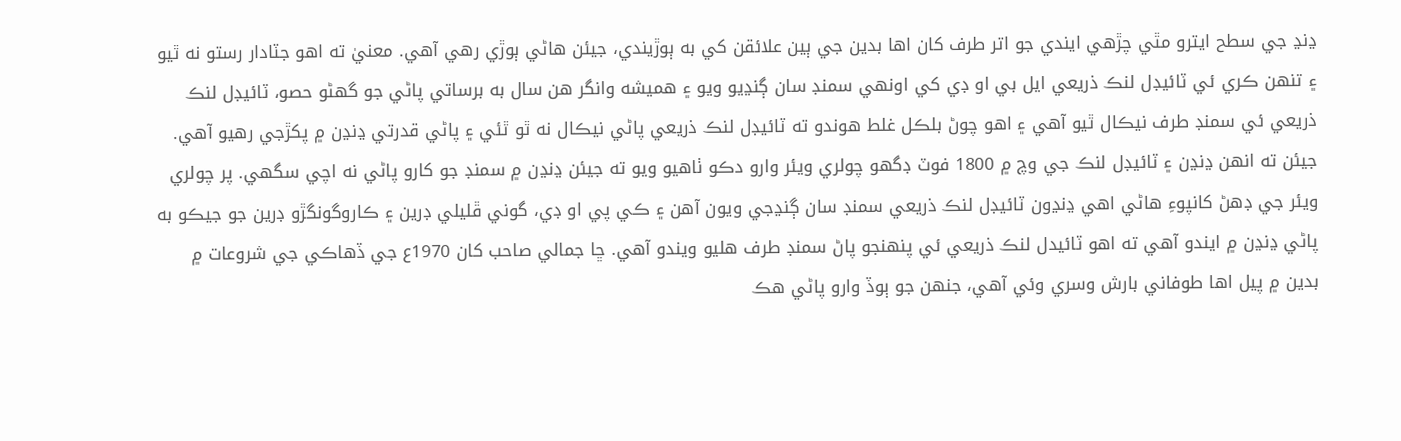ڍنڍ جي سطح ايترو مٿي چڙهي ايندي جو اتر طرف کان اها بدين جي ٻين علائقن کي به ٻوڙيندي، جيئن هاڻي ٻوڙي رهي آهي. معنيٰ ته اهو جٽادار رستو نه ٿيو ۽ تنهن ڪري ئي ٽائيڊل لنڪ ذريعي ايل بي او ڊي کي اونهي سمنڊ سان ڳنڍيو ويو ۽ هميشه وانگر هن سال به برساتي پاڻي جو گهڻو حصو، ٽائيڊل لنڪ ذريعي ئي سمنڊ طرف نيڪال ٿيو آهي ۽ اهو چوڻ بلڪل غلط هوندو ته ٽائيڊل لنڪ ذريعي پاڻي نيڪال نه ٿو ٿئي ۽ پاڻي قدرتي ڍنڍن ۾ پکڙجي رهيو آهي. جيئن ته انهن ڍنڍن ۽ ٽائيڊل لنڪ جي وچ ۾ 1800 فوٽ ڊگهو چولري ويئر وارو دڪو ٺاهيو ويو ته جيئن ڍنڍن ۾ سمنڊ جو کارو پاڻي نه اچي سگهي. پر چولري ويئر جي ڊهڻ کانپوءِ هاڻي اهي ڍنڍون ٽائيڊل لنڪ ذريعي سمنڊ سان ڳنڍجي ويون آهن ۽ ڪي پي او ڊي، گوني ڦليلي ڊرين ۽ ڪاروگونگڙو ڊرين جو جيڪو به پاڻي ڍنڍن ۾ ايندو آهي ته اهو ٽائيدل لنڪ ذريعي ئي پنهنجو پاڻ سمنڊ طرف هليو ويندو آهي. ڇا جمالي صاحب کان 1970ع جي ڏهاڪي جي شروعات ۾ بدين ۾ پيل اها طوفاني بارش وسري وئي آهي، جنهن جو ٻوڏ وارو پاڻي هڪ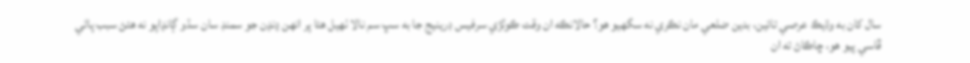سال کان به وڌيڪ عرصي تائين، بدين ضلعي مان نڪري نه سگهيو هو؟ حالانڪه ان وقت ڪوٽڙي سرفيس ڊرينيج جا به سڀ سم نالا ٺهيل هئا پر انهن ڍنڍن جو سمنڊ سان سڌو ڳانڍاپو نه هئڻ سبب پاڻي ڦاسي پيو هو، ڇاڪاڻ ته ان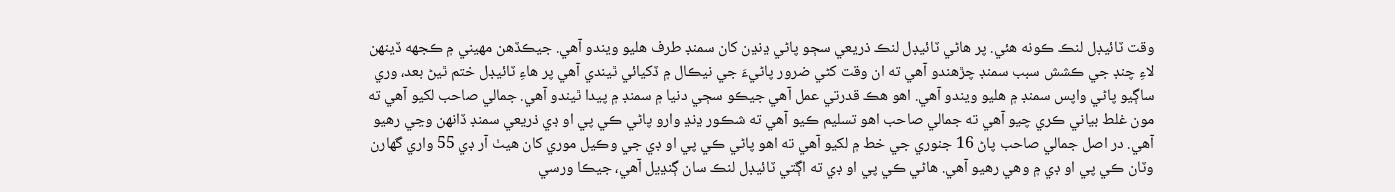وقت ٽائيڊل لنڪ ڪونه هئي. پر هاڻي ٽائيڊل لنڪ ذريعي سڄو پاڻي ڍنڍن کان سمنڊ طرف هليو ويندو آهي. جيڪڏهن مهيني ۾ ڪجهه ڏينهن لاءِ چنڊ جي ڪشش سبب سمنڊ چڙهندو آهي ته ان وقت کڻي ضرور پاڻيءَ جي نيڪال ۾ ڏکيائي ٿيندي آهي پر هاءِ ٽائيڊل ختم ٿيڻ بعد، وري ساڳيو پاڻي واپس سمنڊ ۾ هليو ويندو آهي. اهو هڪ قدرتي عمل آهي جيڪو سڄي دنيا ۾ سمنڊ ۾ پيدا ٿيندو آهي. جمالي صاحب لکيو آهي ته مون غلط بياني ڪري چيو آهي ته جمالي صاحب اهو تسليم ڪيو آهي ته شڪور ڍنڍ وارو پاڻي ڪي پي او ڊي ذريعي سمنڊ ڏانهن وڃي رهيو آهي. در اصل جمالي صاحب پاڻ 16 جنوري جي خط ۾ لکيو آهي ته اهو پاڻي ڪي پي او ڊي جي وڪيل موري کان هيٺ آر ڊي 55 واري گهارن وٽان ڪي پي او ڊي ۾ وهي رهيو آهي. هاڻي ڪي پي او ڊي ته اڳتي ٽائيڊل لنڪ سان ڳنڍيل آهي، جيڪا ورسي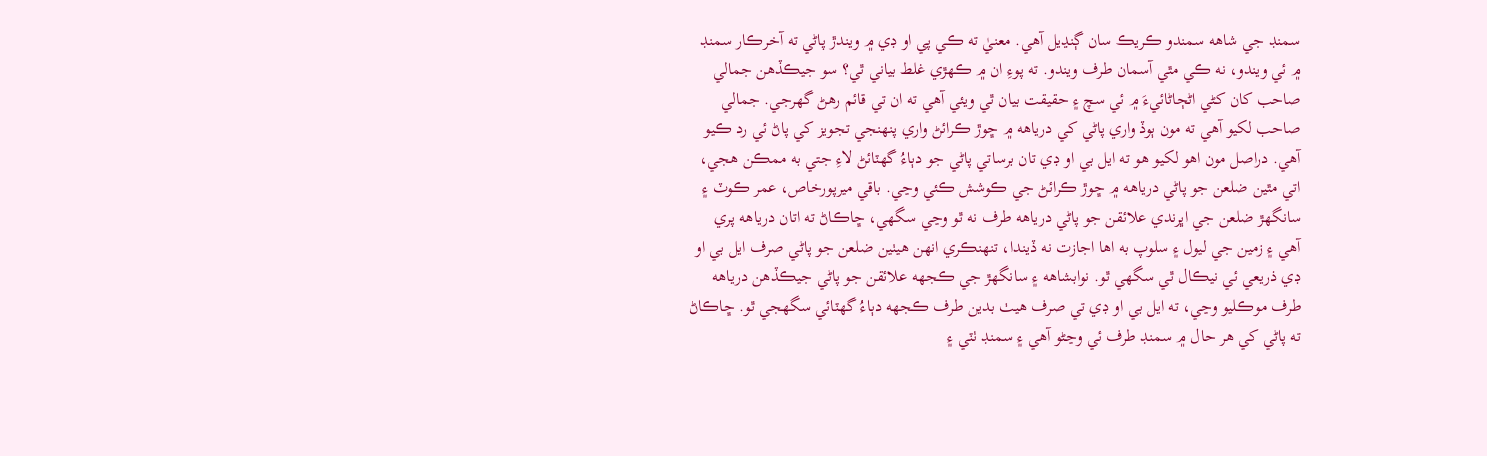سمنڊ جي شاهه سمندو ڪريڪ سان ڳنڍيل آهي. معنيٰ ته ڪي پي او ڊي ۾ ويندڙ پاڻي ته آخرڪار سمنڊ ۾ ئي ويندو، نه ڪي مٿي آسمان طرف ويندو. ته پوءِ ان ۾ ڪهڙي غلط بياني ٿي؟ سو جيڪڏهن جمالي صاحب کان کڻي اڻڄاڻائيءَ ۾ ئي سچ ۽ حقيقت بيان ٿي ويئي آهي ته ان تي قائم رهڻ گهرجي. جمالي صاحب لکيو آهي ته مون ٻوڏ واري پاڻي کي درياهه ۾ ڇوڙ ڪرائڻ واري پنهنجي تجويز کي پاڻ ئي رد ڪيو آهي. دراصل مون اهو لکيو هو ته ايل بي او ڊي تان برساتي پاڻي جو دٻاءُ گهٽائڻ لاءِ جتي به ممڪن هجي، اتي مٿين ضلعن جو پاڻي درياهه ۾ ڇوڙ ڪرائڻ جي ڪوشش ڪئي وڃي. باقي ميرپورخاص، عمر ڪوٽ ۽ سانگهڙ ضلعن جي اڀرندي علائقن جو پاڻي درياهه طرف نه ٿو وڃي سگهي، ڇاڪاڻ ته اتان درياهه پري آهي ۽ زمين جي ليول ۽ سلوپ به اها اجازت نه ڏيندا، تنهنڪري انهن هيٺين ضلعن جو پاڻي صرف ايل بي او ڊي ذريعي ئي نيڪال ٿي سگهي ٿو. نوابشاهه ۽ سانگهڙ جي ڪجهه علائقن جو پاڻي جيڪڏهن درياهه طرف موڪليو وڃي، ته ايل بي او ڊي تي صرف هيٺ بدين طرف ڪجهه دٻاءُ گهٽائي سگهجي ٿو. ڇاڪاڻ ته پاڻي کي هر حال ۾ سمنڊ طرف ئي وڃڻو آهي ۽ سمنڊ ٺٽي ۽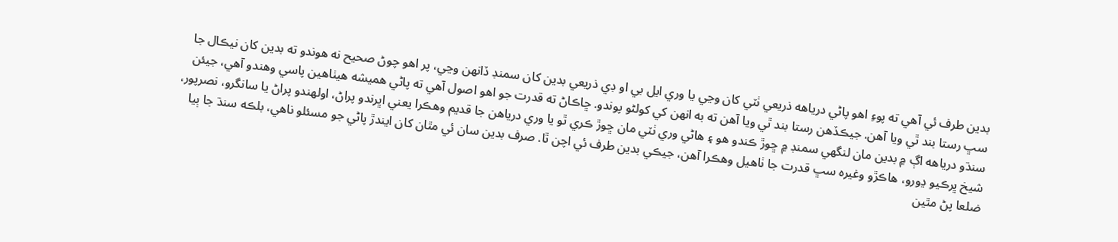بدين طرف ئي آهي ته پوءِ اهو پاڻي درياهه ذريعي ٺٽي کان وڃي يا وري ايل بي او ڊي ذريعي بدين کان سمنڊ ڏانهن وڃي، پر اهو چوڻ صحيح نه هوندو ته بدين کان نيڪال جا سڀ رستا بند ٿي ويا آهن. جيڪڏهن رستا بند ٿي ويا آهن ته به انهن کي کولڻو پوندو. ڇاڪاڻ ته قدرت جو اهو اصول آهي ته پاڻي هميشه هيٺاهين پاسي وهندو آهي، جيئن سنڌو درياهه اڳ ۾ بدين مان لنگهي سمنڊ ۾ ڇوڙ ڪندو هو ۽ هاڻي وري ٺٽي مان ڇوڙ ڪري ٿو يا وري درياهن جا قديم وهڪرا يعني اڀرندو پراڻ، اولهندو پراڻ يا سانگرو، نصرپور، شيخ ڀرڪيو ڍورو، هاڪڙو وغيره سڀ قدرت جا ٺاهيل وهڪرا آهن، جيڪي بدين طرف ئي اچن ٿا. صرف بدين سان ئي مٿان کان ايندڙ پاڻي جو مسئلو ناهي، بلڪه سنڌ جا ٻيا ضلعا پڻ مٿين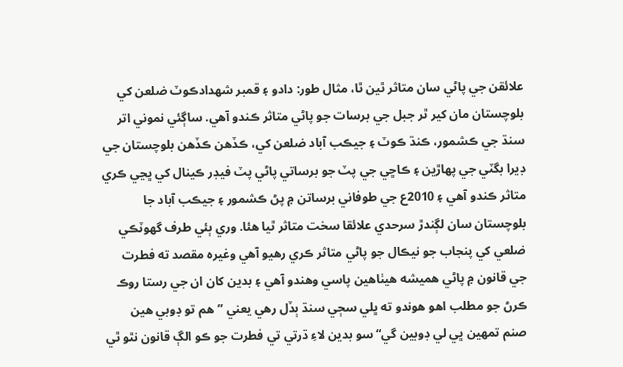علائقن جي پاڻي سان متاثر ٿين ٿا، مثال طور: دادو ۽ قمبر شهدادڪوٽ ضلعن کي بلوچستان مان کير ٿر جبل جي برسات جو پاڻي متاثر ڪندو آهي. ساڳئي نموني اتر سنڌ جي ڪشمور، ڪنڌ ڪوٽ ۽ جيڪب آباد ضلعن کي، ڪڏهن ڪڏهن بلوچستان جي ڊيرا بگٽي جي پهاڙين ۽ ڪاڇي جي پٽ جو برساتي پاڻي پٽ فيڊر ڪينال کي ڀڃي ڪري متاثر ڪندو آهي ۽ 2010ع جي طوفاني برساتن ۾ پڻ ڪشمور ۽ جيڪب آباد جا بلوچستان سان لڳندڙ سرحدي علائقا سخت متاثر ٿيا هئا. وري ٻئي طرف گهوٽڪي ضلعي کي پنجاب جو نيڪال جو پاڻي متاثر ڪري رهيو آهي وغيره مقصد ته فطرت جي قانون ۾ پاڻي هميشه هيٺاهين پاسي وهندو آهي ۽ بدين کان ان جي رستا روڪ ڪرڻ جو مطلب اهو هوندو ته ڀلي سڄي سنڌ ٻڏل رهي يعني ”هم تو ڊوبي هين صنم تمهين ڀي لي ڊوبين گي“ سو بدين لاءِ ڌرتي تي فطرت جو ڪو الڳ قانون نٿو ٿي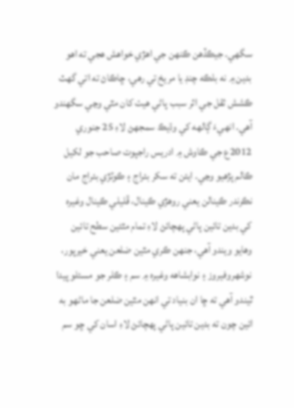سگهي. جيڪڏهن ڪنهن جي اهڙي خواهش هجي ته اهو بدين ۾ نه بلڪه چنڊ يا مريخ تي رهي، ڇاڪاڻ ته اتي گهٽ ڪشش ثقل جي اثر سبب پاڻي هيٺ کان مٿي وڃي سگهندو آهي. انهيءَ ڳالهه کي وڌيڪ سمجهڻ لاءِ 25 جنوري 2012ع جي ڪاوش ۾ ادريس راجپوت صاحب جو لکيل ڪالم پڙهيو وڃي. ايئن ته سکر بئراج ۽ ڪوٽڙي بئراج مان نڪرندر ڪينالن يعني روهڙي ڪينال، ڦليلي ڪينال وغيره کي بدين تائين پاڻي پهچائڻ لاءِ تمام مٿئين سطح تائين وهايو ويندو آهي، جنهن ڪري مٿين ضلعن يعني خيرپور، نوشهروفيروز ۽ نوابشاهه وغيره ۾ سم ۽ ڪلر جو مسئلو پيدا ٿيندو آهي ته ڇا ان بنياد تي انهن مٿين ضلعن جا ماڻهو به ائين چون ته بدين تائين پاڻي پهچائڻ لاءِ اسان کي ڇو سم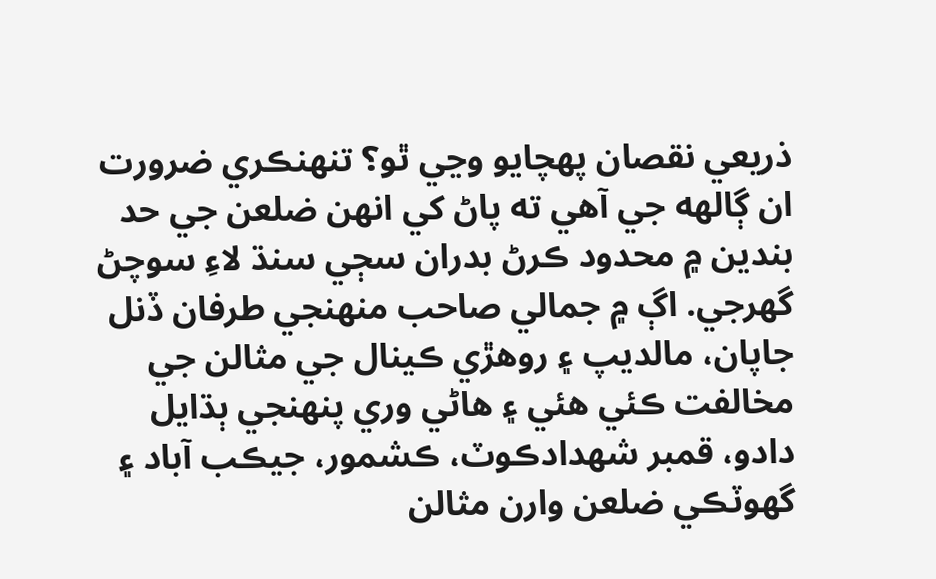ذريعي نقصان پهچايو وڃي ٿو؟ تنهنڪري ضرورت ان ڳالهه جي آهي ته پاڻ کي انهن ضلعن جي حد بندين ۾ محدود ڪرڻ بدران سڄي سنڌ لاءِ سوچڻ گهرجي. اڳ ۾ جمالي صاحب منهنجي طرفان ڏنل جاپان، مالديپ ۽ روهڙي ڪينال جي مثالن جي مخالفت ڪئي هئي ۽ هاڻي وري پنهنجي ٻڌايل دادو، قمبر شهدادڪوٽ، ڪشمور، جيڪب آباد ۽ گهوٽڪي ضلعن وارن مثالن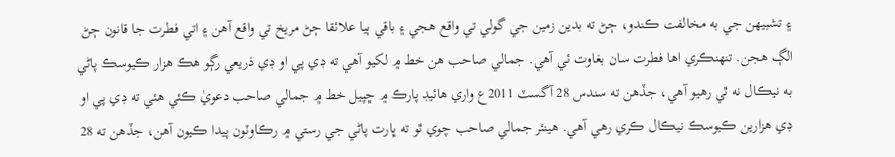۽ تشبيهن جي به مخالفت ڪندو، ڄڻ ته بدين زمين جي گولي تي واقع هجي ۽ باقي ٻيا علائقا ڄڻ مريخ تي واقع آهن ۽ اتي فطرت جا قانون ڄڻ الڳ هجن. تنهنڪري اها فطرت سان بغاوت ئي آهي. جمالي صاحب هن خط ۾ لکيو آهي ته ڊي پي او ڊي ذريعي رڳو هڪ هزار ڪيوسڪ پاڻي به نيڪال نه ٿي رهيو آهي، جڏهن ته سندس 28 آگسٽ 2011ع واري هائيڊ پارڪ ۾ ڇپيل خط ۾ جمالي صاحب دعويٰ ڪئي هئي ته ڊي پي او ڊي هزارين ڪيوسڪ نيڪال ڪري رهي آهي. هينئر جمالي صاحب چوي ٿو ته ڀارت پاڻي جي رستي ۾ رڪاوٽون پيدا ڪيون آهن، جڏهن ته 28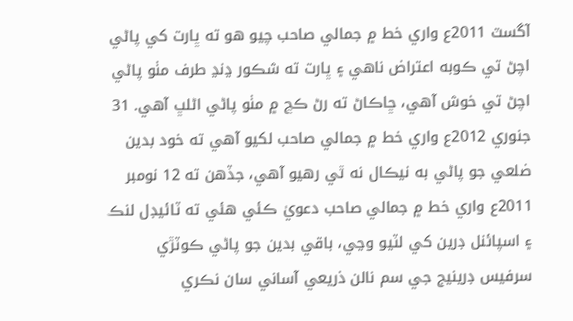آگسٽ 2011ع واري خط ۾ جمالي صاحب چيو هو ته ڀارت کي پاڻي اچڻ تي ڪوبه اعتراض ناهي ۽ ڀارت ته شڪور ڍنڍ طرف مٺو پاڻي اچڻ تي خوش آهي، ڇاڪاڻ ته رڻ ڪڇ ۾ مٺو پاڻي اڻلڀ آهي. 31 جنوري 2012ع واري خط ۾ جمالي صاحب لکيو آهي ته خود بدين ضلعي جو پاڻي به نيڪال نه ٿي رهيو آهي، جڏهن ته 12 نومبر 2011ع واري خط ۾ جمالي صاحب دعويٰ ڪئي هئي ته ٽائيڊل لنڪ ۽ اسپائنل ڊرين کي لٽيو وڃي، باقي بدين جو پاڻي ڪوٽڙي سرفيس ڊرينيج جي سم نالن ذريعي آساني سان نڪري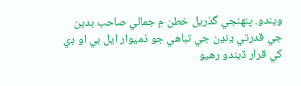ويندو. پنهنجي گذريل خطن ۾ جمالي صاحب بدين جي قدرتي ڍنڍن جي تباهي جو ذميوار ايل بي او ڊي کي قرار ڏيندو رهيو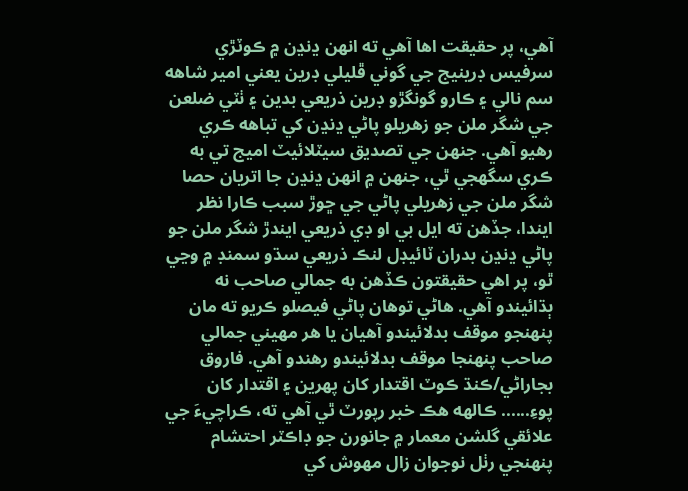آهي، پر حقيقت اها آهي ته انهن ڍنڍن ۾ ڪوٽڙي سرفيس ڊرينيج جي گوني ڦليلي ڊرين يعني امير شاهه سم نالي ۽ ڪارو گونگڙو ڊرين ذريعي بدين ۽ ٺٽي ضلعن جي شگر ملن جو زهريلو پاڻي ڍنڍن کي تباهه ڪري رهيو آهي. جنهن جي تصديق سيٽلائيٽ اميج تي به ڪري سگهجي ٿي، جنهن ۾ انهن ڍنڍن جا اتريان حصا شگر ملن جي زهريلي پاڻي جي ڇوڙ سبب ڪارا نظر ايندا، جڏهن ته ايل بي او ڊي ذريعي ايندڙ شگر ملن جو پاڻي ڍنڍن بدران ٽائيڊل لنڪ ذريعي سڌو سمنڊ ۾ وڃي ٿو، پر اهي حقيقتون ڪڏهن به جمالي صاحب نه ٻڌائيندو آهي. هاڻي توهان پاڻي فيصلو ڪريو ته مان پنهنجو موقف بدلائيندو آهيان يا هر مهيني جمالي صاحب پنهنجا موقف بدلائيندو رهندو آهي. فاروق بجاراڻي/ڪنڌ ڪوٽ اقتدار کان پهرين ۽ اقتدار کان پوءِ...... ڪالهه هڪ خبر رپورٽ ٿي آهي ته، ڪراچيءَ جي علائقي گلشن معمار ۾ جانورن جو ڊاڪٽر احتشام پنهنجي رٺل نوجوان زال مهوش کي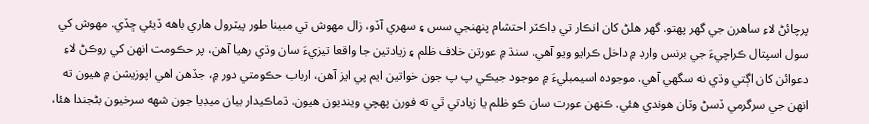پرچائڻ لاءِ ساهرن جي گهر پهتو. گهر هلڻ کان انڪار تي ڊاڪٽر احتشام پنهنجي سس ۽ سهري آڏو، زال مهوش تي مبينا طور پيٽرول هاري باهه ڏيئي ڇڏي. مهوش کي سول اسپتال ڪراچيءَ جي برنس وارڊ ۾ داخل ڪرايو ويو آهي. سنڌ ۾ عورتن خلاف ظلم ۽ زيادتين جا واقعا تيزيءَ سان وڌي رهيا آهن، پر حڪومت انهن کي روڪڻ لاءِ دعوائن کان اڳتي وڌي نه سگهي آهي. موجوده اسيمبليءَ ۾ موجود جيڪي پ پ جون خواتين ايم پي ايز آهن، ارباب حڪومتي دور ۾، جڏهن اهي اپوزيشن ۾ هيون ته انهن جي سرگرمي ڏسڻ وٽان هوندي هئي. ڪنهن عورت سان ڪو ظلم يا زيادتي ٿي ته فورن پهچي وينديون هيون. ڌماڪيدار بيان ميڊيا جون شهه سرخيون بڻجندا هئا،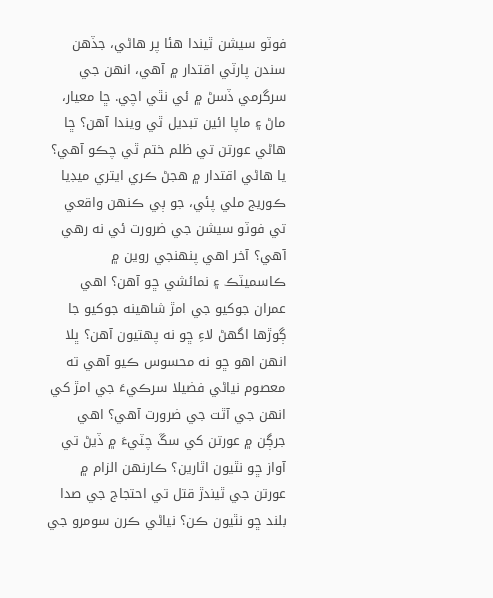فوٽو سيشن ٿيندا هئا پر هاڻي، جڏهن سندن پارٽي اقتدار ۾ آهي، انهن جي سرگرمي ڏسڻ ۾ ئي نٿي اچي. ڇا معيار، ماڻ ۽ ماپا ائين تبديل ٿي ويندا آهن؟ ڇا هاڻي عورتن تي ظلم ختم ٿي چڪو آهي؟ يا هاڻي اقتدار ۾ هجڻ ڪري ايتري ميڊيا ڪوريج ملي پئي، جو ٻي ڪنهن واقعي تي فوٽو سيشن جي ضرورت ئي نه رهي آهي؟ آخر اهي پنهنجي روين ۾ ڪاسميٽڪ ۽ نمائشي ڇو آهن؟ اهي عمران جوکيو جي امڙ شاهينه جوکيو جا ڳوڙها اگهڻ لاءِ ڇو نه پهتيون آهن؟ ڀلا انهن اهو ڇو نه محسوس ڪيو آهي ته معصوم نياڻي فضيلا سرڪيءَ جي امڙ کي انهن جي آٿت جي ضرورت آهي؟ اهي جرڳن ۾ عورتن کي سڱ چٽيءَ ۾ ڏيڻ تي آواز ڇو نٿيون اٿارين؟ ڪارنهن الزام ۾ عورتن جي ٿيندڙ قتل تي احتجاج جي صدا بلند ڇو نٿيون ڪن؟ نياڻي ڪرن سومرو جي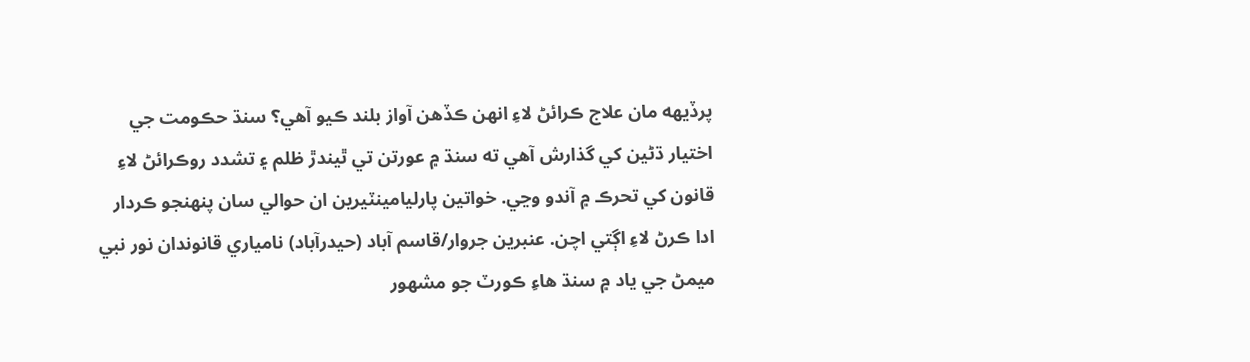پرڏيهه مان علاج ڪرائڻ لاءِ انهن ڪڏهن آواز بلند ڪيو آهي؟ سنڌ حڪومت جي اختيار ڌڻين کي گذارش آهي ته سنڌ ۾ عورتن تي ٿيندڙ ظلم ۽ تشدد روڪرائڻ لاءِ قانون کي تحرڪ ۾ آندو وڃي. خواتين پارليامينٽيرين ان حوالي سان پنهنجو ڪردار ادا ڪرڻ لاءِ اڳتي اچن. عنبرين جروار/قاسم آباد (حيدرآباد) نامياري قانوندان نور نبي ميمڻ جي ياد ۾ سنڌ هاءِ ڪورٽ جو مشهور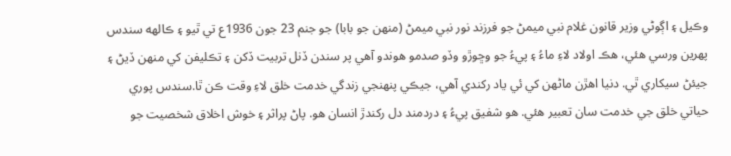وڪيل ۽ اڳوڻي وزير قانون غلام نبي ميمڻ جو فرزند نور نبي ميمڻ (منهن جو بابا) جو جنم 23 جون 1936ع تي ٿيو ۽ ڪالهه سندس پهرين ورسي هئي، هڪ اولاد لاءِ ماءُ ۽ پيءُ جو وڇوڙو وڏو صدمو هوندو آهي پر سندن ڏنل تربيت ڏکن ۽ تڪليفن کي منهن ڏيڻ ۽ جيئڻ سيکاري ٿي. دنيا اهڙن ماڻهن کي ئي ياد رکندي آهي، جيڪي پنهنجي زندگي خدمت خلق لاءِ وقت ڪن ٿا.سندس پوري حياتي خلق جي خدمت سان تعبير هئي. هو شفيق پيءُ ۽ دردمند دل رکندڙ انسان هو. پاڻ پراثر ۽ خوش اخلاق شخصيت جو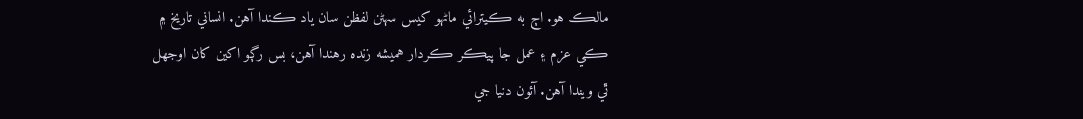مالڪ هو. اڄ به ڪيترائي ماڻهو کيس سهڻن لفظن سان ياد ڪندا آهن. انساني تاريخ ۾ ڪي عزم ۽ عمل جا پيڪر ڪردار هميشه زنده رهندا آهن، بس رڳو اکين کان اوجهل ٿي ويندا آهن. آئون دنيا جي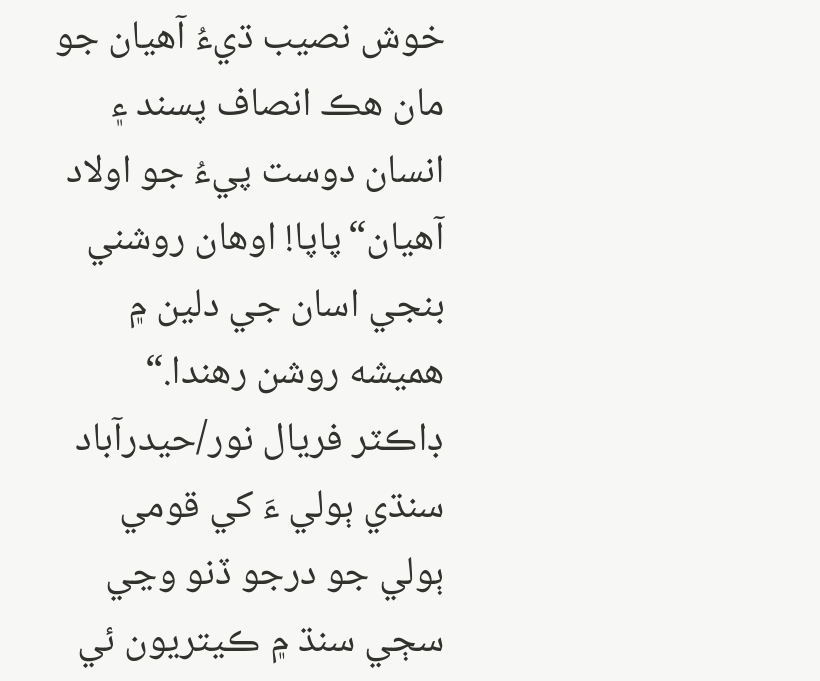خوش نصيب ڌيءُ آهيان جو مان هڪ انصاف پسند ۽ انسان دوست پيءُ جو اولاد آهيان“پاپا! اوهان روشني بنجي اسان جي دلين ۾ هميشه روشن رهندا.“ ڊاڪٽر فريال نور/حيدرآباد سنڌي ٻولي ءَ کي قومي ٻولي جو درجو ڏنو وڃي سڄي سنڌ ۾ ڪيتريون ئي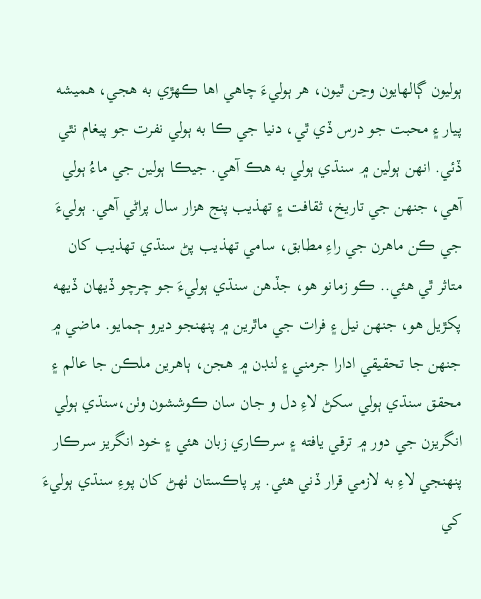ٻوليون ڳالهايون وڃن ٿيون، هر ٻوليءَ چاهي اها ڪهڙي به هجي، هميشه پيار ۽ محبت جو درس ڏي ٿي، دنيا جي ڪا به ٻولي نفرت جو پيغام نٿي ڏئي. انهن ٻولين ۾ سنڌي ٻولي به هڪ آهي. جيڪا ٻولين جي ماءُ ٻولي آهي، جنهن جي تاريخ، ثقافت ۽ تهذيب پنج هزار سال پراڻي آهي. ٻوليءَ جي ڪن ماهرن جي راءِ مطابق، سامي تهذيب پڻ سنڌي تهذيب کان متاثر ٿي هئي.. ڪو زمانو هو، جڏهن سنڌي ٻوليءَ جو چرچو ڏيهان ڏيهه پکڙيل هو، جنهن نيل ۽ فرات جي ماٿرين ۾ پنهنجو ديرو ڄمايو. ماضي ۾ جنهن جا تحقيقي ادارا جرمني ۽ لنڊن ۾ هجن، ٻاهرين ملڪن جا عالم ۽ محقق سنڌي ٻولي سکڻ لاءِ دل و جان سان ڪوششون وٺن،سنڌي ٻولي انگريزن جي دور ۾ ترقي يافته ۽ سرڪاري زبان هئي ۽ خود انگريز سرڪار پنهنجي لاءِ به لازمي قرار ڏني هئي. پر پاڪستان ٺهڻ کان پوءِ سنڌي ٻوليءَ کي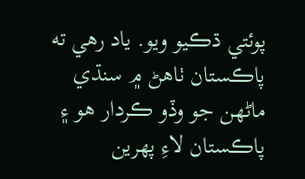پوئتي ڌڪيو ويو. ياد رهي ته پاڪستان ٺاهڻ ۾ سنڌي ماڻهن جو وڏو ڪردار هو ۽ پاڪستان لاءِ پهرين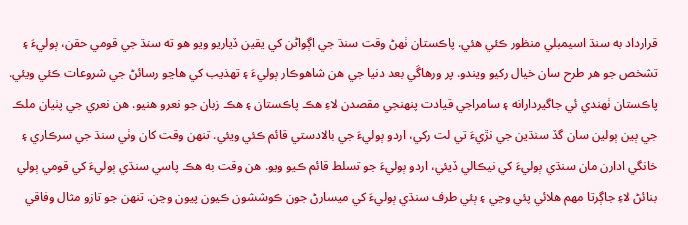قرارداد به سنڌ اسيمبلي منظور ڪئي هئي. پاڪستان ٺهڻ وقت سنڌ جي اڳواڻن کي يقين ڏياريو ويو هو ته سنڌ جي قومي حقن، ٻوليءَ ۽ تشخص جو هر طرح سان خيال رکيو ويندو. پر ورهاڱي بعد دنيا جي هن شاهوڪار ٻوليءَ ۽ تهذيب کي هاڃو رسائڻ جي شروعات ڪئي ويئي. پاڪستان ٺهندي ئي جاگيردارانه ۽ سامراجي قيادت پنهنجي مقصدن لاءِ هڪ پاڪستان ۽ هڪ زبان جو نعرو هنيو. هن نعري جي پٺيان ملڪ جي ٻين ٻولين سان گڏ سنڌين جي نڙيءَ تي لت رکي، اردو ٻوليءَ جي بالادستي قائم ڪئي ويئي. تنهن وقت کان وٺي سنڌ جي سرڪاري ۽ خانگي ادارن مان سنڌي ٻوليءَ کي نيڪالي ڏيئي، اردو ٻوليءَ جو تسلط قائم ڪيو ويو. هن وقت به هڪ پاسي سنڌي ٻوليءَ کي قومي ٻولي بنائڻ لاءِ جاڳرتا مهم هلائي پئي وڃي ۽ ٻئي طرف سنڌي ٻوليءَ کي ميسارڻ جون ڪوششون ڪيون پيون وڃن. تنهن جو تازو مثال وفاقي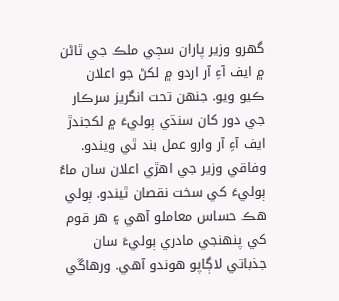گهرو وزير پاران سڄي ملڪ جي ٿاڻن ۾ ايف آءِ آر اردو ۾ لکڻ جو اعلان ڪيو ويو. جنهن تحت انگريز سرڪار جي دور کان سنڌي ٻوليءَ ۾ لکجندڙ ايف آءِ آر وارو عمل بند ٿي ويندو. وفاقي وزير جي اهڙي اعلان سان ماءُ ٻوليءَ کي سخت نقصان ٿيندو. ٻولي هڪ حساس معاملو آهي ۽ هر قوم کي پنهنجي مادري ٻوليءَ سان جذباتي لاڳاپو هوندو آهي. ورهاڱي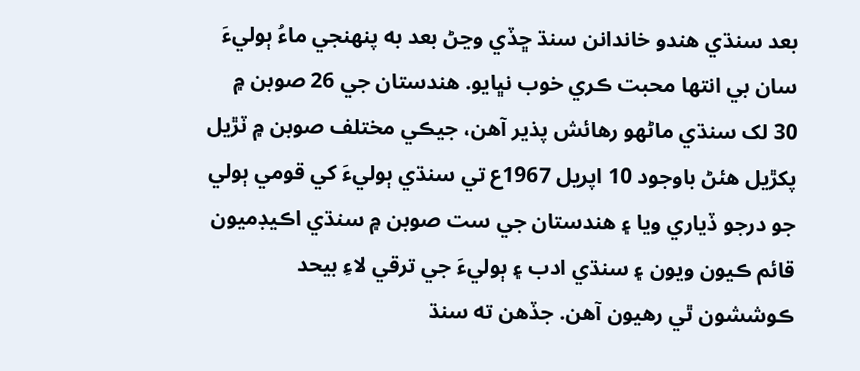بعد سنڌي هندو خاندانن سنڌ ڇڏي وڃڻ بعد به پنهنجي ماءُ ٻوليءَ سان بي انتها محبت ڪري خوب نڀايو. هندستان جي 26 صوبن ۾ 30 لک سنڌي ماڻهو رهائش پذير آهن، جيڪي مختلف صوبن ۾ ٽڙيل پکڙيل هئڻ باوجود 10 اپريل 1967ع تي سنڌي ٻوليءَ کي قومي ٻولي جو درجو ڏياري ويا ۽ هندستان جي ست صوبن ۾ سنڌي اڪيڊميون قائم ڪيون ويون ۽ سنڌي ادب ۽ ٻوليءَ جي ترقي لاءِ بيحد ڪوششون ٿي رهيون آهن. جڏهن ته سنڌ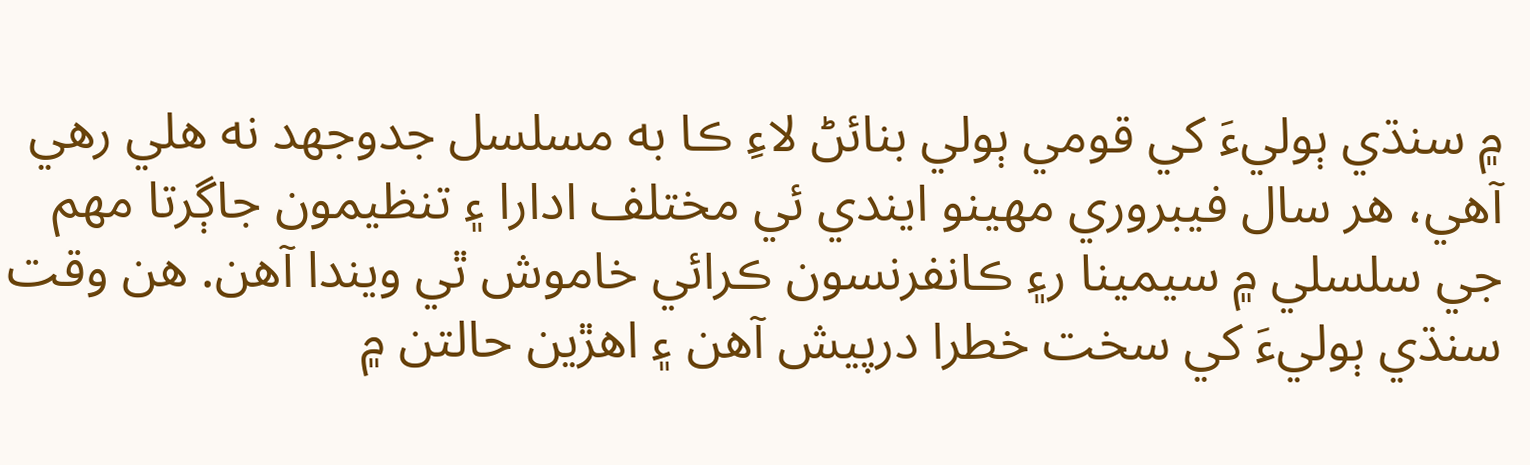۾ سنڌي ٻوليءَ کي قومي ٻولي بنائڻ لاءِ ڪا به مسلسل جدوجهد نه هلي رهي آهي، هر سال فيبروري مهينو ايندي ئي مختلف ادارا ۽ تنظيمون جاڳرتا مهم جي سلسلي ۾ سيمينا ر۽ ڪانفرنسون ڪرائي خاموش ٿي ويندا آهن. هن وقت سنڌي ٻوليءَ کي سخت خطرا درپيش آهن ۽ اهڙين حالتن ۾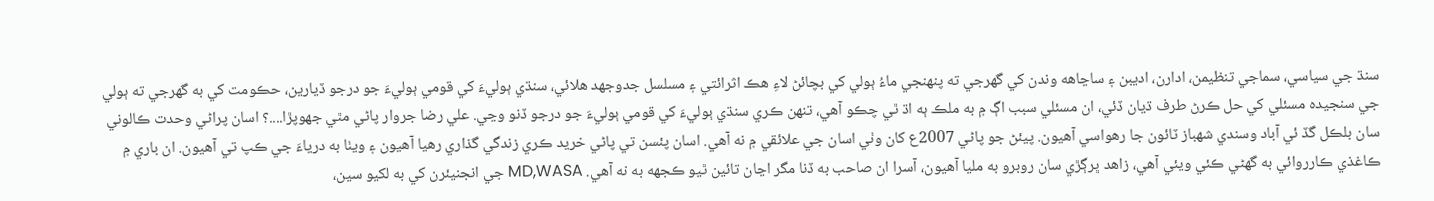سنڌ جي سياسي، سماجي تنظيمن، ادارن، اديبن ۽ ساڃاهه وندن کي گهرجي ته پنهنجي ماءُ ٻولي کي بچائڻ لاءِ هڪ اثرائتي ۽ مسلسل جدوجهد هلائي، سنڌي ٻوليءَ کي قومي ٻوليءَ جو درجو ڏيارين، حڪومت کي به گهرجي ته ٻولي جي سنجيده مسئلي کي حل ڪرڻ طرف ڌيان ڏئي، ان مسئلي سبب اڳ ۾ به ملڪ ٻه اڌ ٿي چڪو آهي، تنهن ڪري سنڌي ٻوليءَ کي قومي ٻوليءَ جو درجو ڏنو وڃي. علي رضا جروار پاڻي مٿي جهوپڙا....؟ اسان پراڻي وحدت ڪالوني سان بلڪل گڏ ئي آباد وسندي شهباز ٽائون جا رهواسي آهيون. پيئڻ جو پاڻي 2007ع کان وٺي اسان جي علائقي ۾ نه آهي. اسان پئسن تي پاڻي خريد ڪري زندگي گذاري رهيا آهيون ۽ ويٺا به درياءَ جي ڪپ تي آهيون. ان باري ۾ ڪاغذي ڪارروائي به گهڻي ڪئي ويئي آهي، زاهد ڀرڳڙي سان روبرو به مليا آهيون، آسرا ان صاحب به ڏنا مگر اڃان تائين ٿيو ڪجهه به نه آهي. MD,WASA جي انجنيئرن کي به لکيو سين،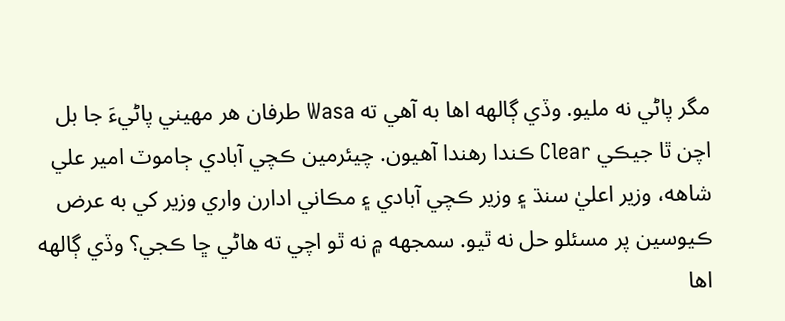مگر پاڻي نه مليو. وڏي ڳالهه اها به آهي ته Wasa طرفان هر مهيني پاڻيءَ جا بل اچن ٿا جيڪي Clear ڪندا رهندا آهيون. چيئرمين ڪچي آبادي ڄاموٽ امير علي شاهه، وزير اعليٰ سنڌ ۽ وزير ڪچي آبادي ۽ مڪاني ادارن واري وزير کي به عرض ڪيوسين پر مسئلو حل نه ٿيو. سمجهه ۾ نه ٿو اچي ته هاڻي ڇا ڪجي؟ وڏي ڳالهه اها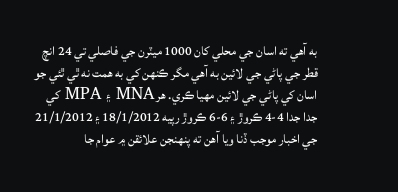به آهي ته اسان جي محلي کان 1000 ميٽرن جي فاصلي تي 24 انچ قطر جي پاڻي جي لائين به آهي مگر ڪنهن کي به همت نه ٿي ٿئي جو اسان کي پاڻي جي لائين مهيا ڪري. هر MNA ۽ MPA کي جدا جدا 4-4 ڪروڙ ۽ 6-6 ڪروڙ رپيه 18/1/2012 ۽ 21/1/2012 جي اخبار موجب ڏنا ويا آهن ته پنهنجن علائقن ۾ عوام جا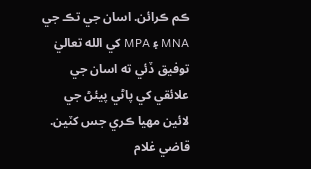ڪم ڪرائن. اسان جي تڪ جي MNA ۽ MPA کي الله تعاليٰ توفيق ڏئي ته اسان جي علائقي کي پاڻي پيئڻ جي لائين مهيا ڪري جس کٽين. قاضي غلام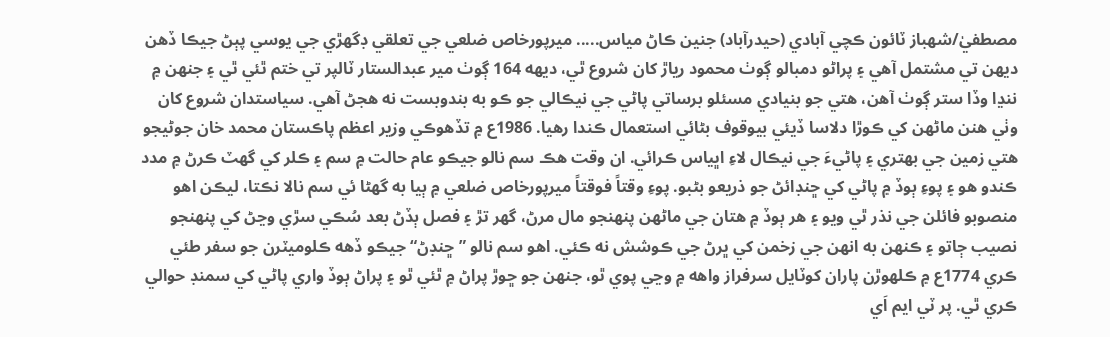مصطفيٰ/شهباز ٽائون ڪچي آبادي (حيدرآباد) جنين ڪاڻ مياس..... ميرپورخاص ضلعي جي تعلقي ڊگهڙي جي يوسي پٻڻ جيڪا ڏهن ديهن تي مشتمل آهي ۽ پراڻو دمبالو ڳوٺ محمود رياڙ کان شروع ٿي، ديهه 164 ڳوٺ مير عبدالستار ٽالپر تي ختم ٿئي ٿي ۽ جنهن ۾ ننڍا وڏا ستر ڳوٺ آهن، هتي جو بنيادي مسئلو برساتي پاڻي جي نيڪالي جو ڪو به بندوبست نه هجڻ آهي. سياستدان شروع کان وٺي هنن ماڻهن کي ڪوڙا دلاسا ڏيئي بيوقوف بڻائي استعمال ڪندا رهيا. 1986ع ۾ تڏهوڪي وزير اعظم پاڪستان محمد خان جوڻيجو هتي زمين جي بهتري ۽ پاڻيءَ جي نيڪال لاءِ اڀياس ڪرائي. ان وقت هڪ سم نالو جيڪو عام حالت ۾ سم ۽ ڪلر کي گهٽ ڪرڻ ۾ مدد ڪندو هو ۽ پوءِ ٻوڏ ۾ پاڻي کي ڇنڊائڻ جو ذريعو بڻبو. پوءِ وقتاً فوقتاً ميرپورخاص ضلعي ۾ ٻيا به گهڻا ئي سم نالا نڪتا، ليڪن اهو منصوبو فائلن جي نذر ٿي ويو ۽ هر ٻوڏ ۾ هتان جي ماڻهن پنهنجو مال مرڻ، گهر تڙ ۽ فصل ٻڏڻ بعد سُڪي سڙي وڃڻ کي پنهنجو نصيب ڄاتو ۽ ڪنهن به انهن جي زخمن کي ڀرڻ جي ڪوشش نه ڪئي. اهو سم نالو ” ڇنڊڻ“ جيڪو ڏهه ڪلوميٽرن جو سفر طئي ڪري 1774ع ۾ ڪلهوڙن پاران کوٽايل سرفراز واهه ۾ وڃي پوي ٿو، جنهن جو ڇوڙ پراڻ ۾ ٿئي ٿو ۽ پراڻ ٻوڏ واري پاڻي کي سمنڊ حوالي ڪري ٿي. پر ٽي ايم اَي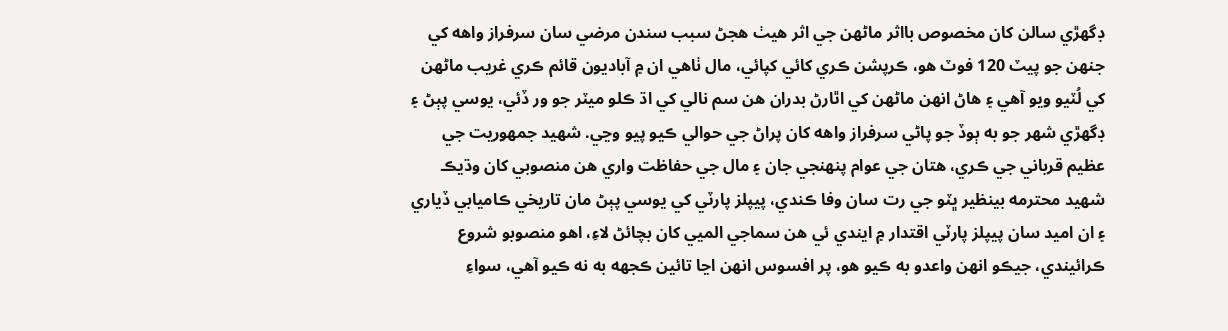ڊگهڙي سالن کان مخصوص بااثر ماڻهن جي اثر هيٺ هجڻ سبب سندن مرضي سان سرفراز واهه کي جنهن جو پيٽ 120 فوٽ هو، ڪرپشن ڪري کائي کپائي، مال ٺاهي ان ۾ آباديون قائم ڪري غريب ماڻهن کي لُٽيو ويو آهي ۽ هاڻ انهن ماڻهن کي اٿارڻ بدران هن سم نالي کي اڌ ڪلو ميٽر جو ور ڏئي، يوسي پٻڻ ۽ ڊگهڙي شهر جو به ٻوڏ جو پاڻي سرفراز واهه کان پراڻ جي حوالي ڪيو پيو وڃي. شهيد جمهوريت جي عظيم قرباني جي ڪري، هتان جي عوام پنهنجي جان ۽ مال جي حفاظت واري هن منصوبي کان وڌيڪ شهيد محترمه بينظير ڀٽو جي رت سان وفا ڪندي، پيپلز پارٽي کي يوسي پٻڻ مان تاريخي ڪاميابي ڏياري ۽ ان اميد سان پيپلز پارٽي اقتدار ۾ ايندي ئي هن سماجي الميي کان بچائڻ لاءِ، اهو منصوبو شروع ڪرائيندي، جيڪو انهن واعدو به ڪيو هو، پر افسوس انهن اڃا تائين ڪجهه به نه ڪيو آهي، سواءِ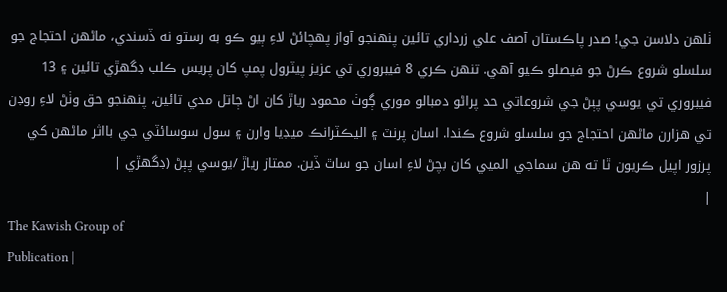ٺلهن دلاسن جي! صدر پاڪستان آصف علي زرداري تائين پنهنجو آواز پهچائڻ لاءِ ٻيو ڪو به رستو نه ڏسندي، ماڻهن احتجاج جو سلسلو شروع ڪرڻ جو فيصلو ڪيو آهي. تنهن ڪري 8 فيبروري تي عزيز پيٽرول پمپ کان پريس ڪلب ڊگهڙي تائين ۽ 13 فيبروري تي يوسي پٻڻ جي شروعاتي حد پراڻو دمبالو موري ڳوٺ محمود رياڙ کان اڻ ڄاتل مدي تائين، پنهنجو حق وٺڻ لاءِ روڊن تي هزارن ماڻهن احتجاج جو سلسلو شروع ڪندا. اسان پرنٽ ۽ اليڪٽرانڪ ميڊيا وارن ۽ سول سوسائٽي جي بااثر ماڻهن کي پرزور اپيل ڪريون ٿا ته هن سماجي الميي کان بچڻ لاءِ اسان جو ساٿ ڏين. ممتاز رياڙ /يوسي پٻڻ (ڊگهڙي |
|
The Kawish Group of
Publication |